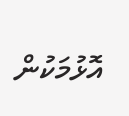އޮޅުމަކުން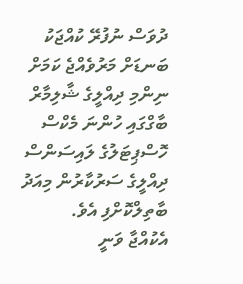ދުވަސް ނުފުރޭ ކުއްޖަކު ބަނޑަށް މަރުވެއްޖެ ކަމަށް ނިންމި ދިއްލީގެ ޝާލިމާރް ބާގްގައި ހުންނަ މެކްސް ހޮސްޕިޓަލުގެ ލައިސަންސް ދިއްލީގެ ސަރުކާރުން މިއަދު ބާތިލްކޮށްފި އެވެ.
އެކުއްޖާ ވަނީ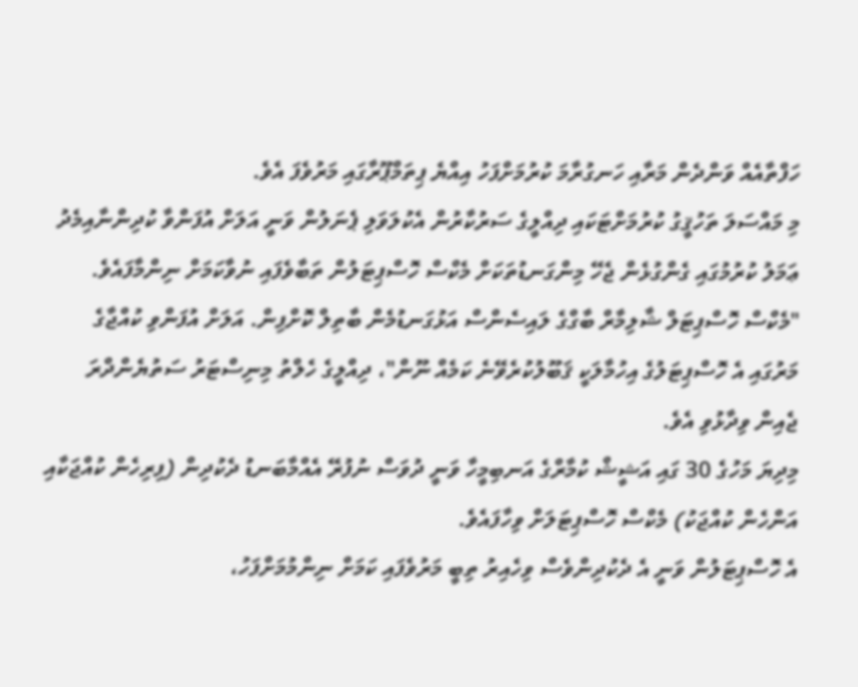ހަފްތާއެއް ވަންދެން މަރާއި ހަނގުރާމަ ކުރުމަށްފަހު އިއްޔެ ޕިތަމްޕޫރާގައި މަރުވެފަ އެވެ.
މި މައްސަލަ ތަހުޤީގު ކުރުމަށްޓަކައި ދިއްލީގެ ސަރުކާރުން އެކުލަވަލި ޕެނަލުން ވަނީ އަލަށް އުފަންވާ ކުދިންނާއިމެދު ޢަމަލު ކުރުމުގައި ގެންގުޅެން ޖެހޭ މިންގަނޑުތަކަށް މެކްސް ހޮސްޕިޓަލުން ތަބާވެފައި ނުވާކަމަށް ނިންމާފައެވެ.
"މެކްސް ހޮސްޕިޓަލް ޝާލިމާރް ބާގްގެ ލައިސެންސް އަޅުގަނޑުމެން ބާތިލް ކޮށްފިން. އަލަށް އުފަންވި ކުއްޖާގެ މަރުގައި އެ ހޮސްޕިޓަލުގެ އިހުމާލަކީ ޤަބޫލުކުރެވޭނެ ކަމެއް ނޫން"، ދިއްލީގެ ހެލްތު މިނިސްޓަރު ސަތުޔެންދްރަ ޖެއިން ވިދާޅުވި އެވެ.
މިދިޔަ މަހުގެ 30 ގައި އަޝީޝް ކުމާރްގެ އަނބިމީހާ ވަނީ ދުވަސް ނުފުރޭ އެއްމާބަނޑު ދެކުދިން (ފިރިހެން ކުއްޖަކާއި އަންހެން ކުއްޖަކު) މެކްސް ހޮސްޕިޓަލަށް ވިހާފައެވެ.
އެ ހޮސްޕިޓަލުން ވަނީ އެ ދެކުދިންވެސް ވިހެއިރު ތިބީ މަރުވެފައި ކަމަށް ނިންމުމަށްފަހު،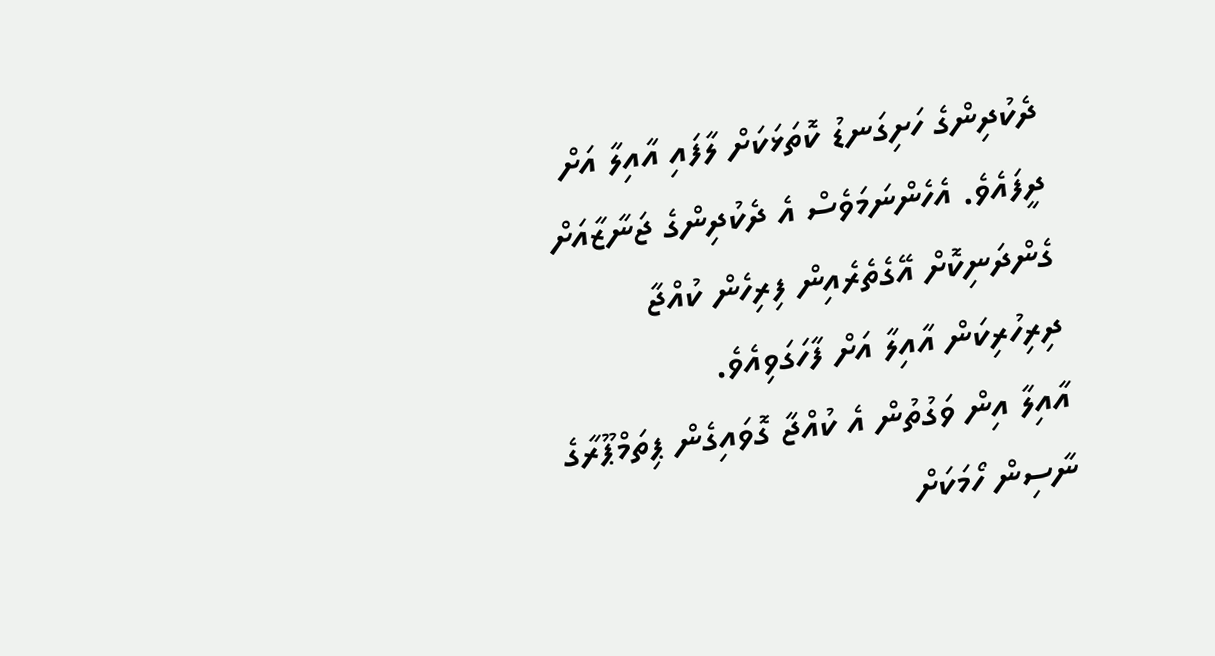ދެކުދިންގެ ހަށިގަނޑު ކޮތަޅަކަށް ލާފައި އާއިލާ އަށް ދީފައެވެ. އެހެންނަމަވެސް އެ ދެކުދިންގެ ޖަނާޒާއަށް ގެންދަނިކޮށް އޭގެތެރެއިން ފިރިހެން ކުއްޖާ ދިރިހުރިކަން އާއިލާ އަށް ފާހަގަވިއެވެ.
އާއިލާ އިން ވަގުތުން އެ ކުއްޖާ ގޮވައިގެން ޕިތަމްޕޫރާގެ ނާސިން ހޯމަކަށް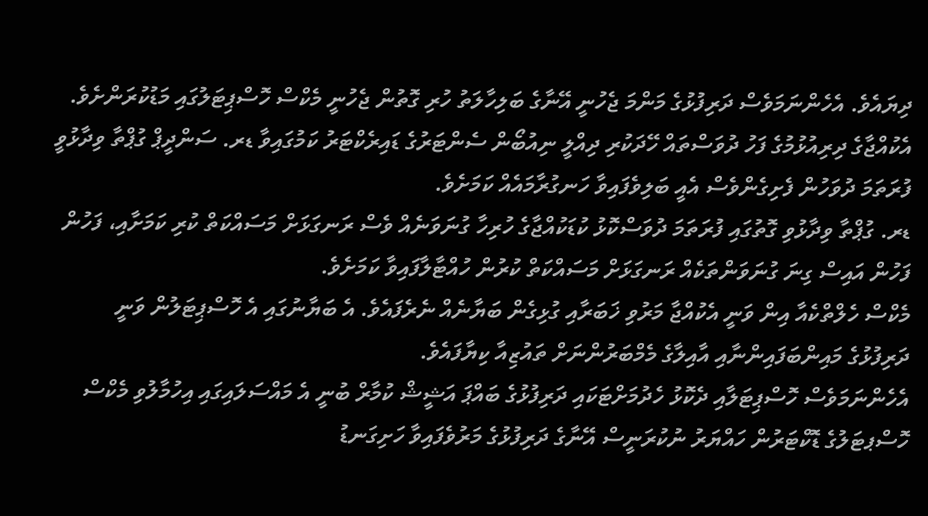ދިޔައެވެ. އެހެންނަމަވެސް ދަރިފުޅުގެ މަންމަ ޖެހުނީ އޭނާގެ ބަލިހާލަތު ހުރި ގޮތުން ޖެހުނީ މެކްސް ހޮސްޕިޓަލުގައި މަޑުކުރަންށެވެ.
އެކުއްޖާގެ ދިރިއުޅުމުގެ ފަހު ދުވަސްތައް ހޭދަކުރި ދިއްލީ ނިއުބޯން ސެންޓަރުގެ ޑައިރެކްޓަރު ކަމުގައިވާ ޑރ. ސަންދީޕް ގުޕްތާ ވިދާޅުވީ ފުރަތަމަ ދުވަހުން ފެށިގެންވެސް އެއީ ބަލިވެފައިވާ ހަނގުރާމައެއް ކަމަށެވެ.
ޑރ. ގުޕްތާ ވިދާޅުވި ގޮތުގައި ފުރަތަމަ ދުވަސްކޮޅު ކުޑަކުއްޖާގެ ހުރިހާ ގުނަވަނެއް ވެސް ރަނގަޅަށް މަސައްކަތް ކުރި ކަމަށާއި، ފަހުން ފަހުން އައިސް ގިނަ ގުނަވަންތަކެއް ރަނގަޅަށް މަސައްކަތް ކުރުން ހުއްޓާލާފައިވާ ކަމަށެވެ.
މެކްސް ހެލްތްކެއާ އިން ވަނީ އެކުއްޖާ މަރުވި ޚަބަރާއި ގުޅިގެން ބަޔާނެއް ނެރެފައެވެ. އެ ބަޔާނުގައި އެ ހޮސްޕިޓަލުން ވަނީ ދަރިފުޅުގެ މައިންބަފައިންނާއި އާއިލާގެ މެމްބަރުންނަށް ތައުޒިއާ ކިޔާފައެވެ.
އެހެންނަމަވެސް ހޮސްޕިޓަލާއި ދެކޮޅު ހެދުމަށްޓަކައި ދަރިފުޅުގެ ބައްޕަ އަޝީޝް ކުމާރް ބުނީ އެ މައްސަލައިގައި އިހުމާލުވި މެކްސް ހޮސްޕޓަލުގެ ޑޮކްޓަރުން ހައްޔަރު ނުކުރަނީސް އޭނާގެ ދަރިފުޅުގެ މަރުވެފައިވާ ހަށިގަނޑު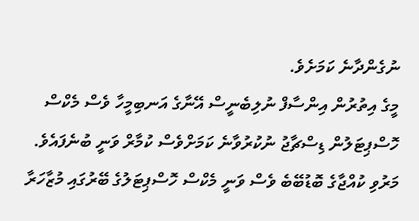ނުގެންދާނެ ކަމަށެވެ.
މީގެ އިތުރުން އިންސާފް ނުލިބެނީސް އޭނާގެ އަނބިމީހާ ވެސް މެކްސް ހޮސްޕިޓަލުން ޑިސްޗާޖު ނުކުރުވާނެ ކަމަށްވެސް ކުމާރް ވަނީ ބުނެފައެވެ.
މަރުވި ކުއްޖާގެ ބޮޑުބޭބެ ވެސް ވަނީ މެކްސް ހޮސްޕިޓަލުގެ ބޭރުގައި މުޒާހަރާ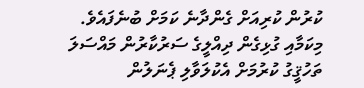ކުރުން ކުރިއަށް ގެންދާނެ ކަމަށް ބުނެފައެވެ.
މިކަމާއި ގުޅިގެން ދިއްލީގެ ސަރުކާރުން މައްސަލަ ތަހުޤީގު ކުރުމަށް އެކުލަވާލި ޕެނަލުން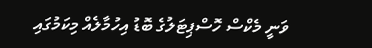ވަނީ މެކްސް ހޮސްޕިޓަލުގެ ބޮޑު އިހުމާލެއް މިކަމުގައި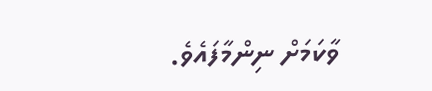ވާކަމަށް ނިންމާފައެވެ.